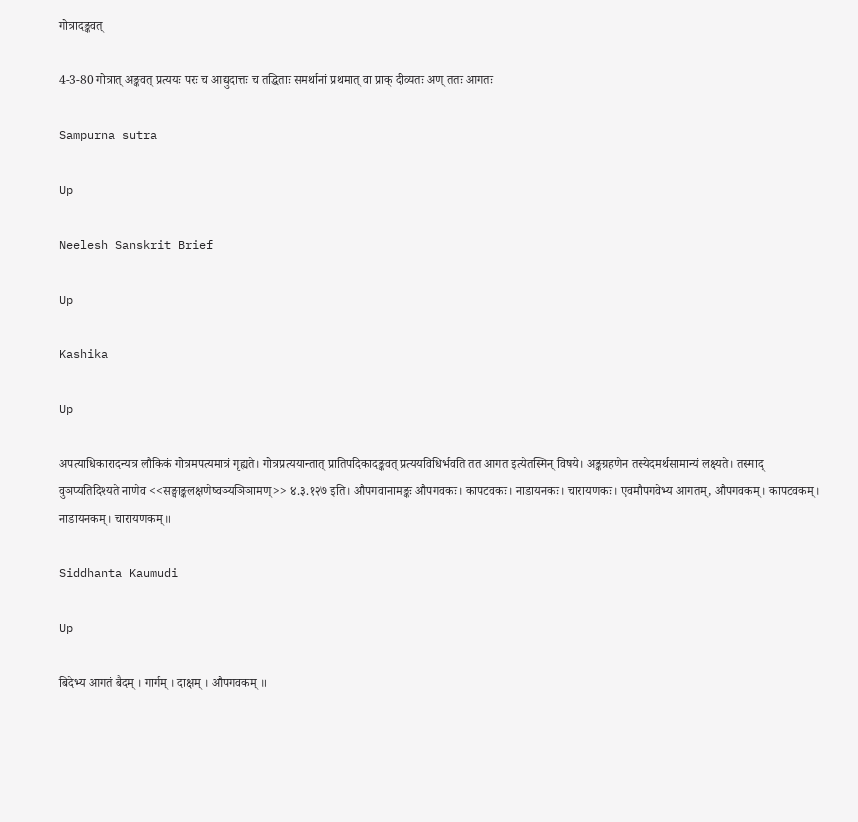गोत्रादङ्कवत्

4-3-80 गोत्रात् अङ्कवत् प्रत्ययः परः च आद्युदात्तः च तद्धिताः समर्थानां प्रथमात् वा प्राक् दीव्यतः अण् ततः आगतः

Sampurna sutra

Up

Neelesh Sanskrit Brief

Up

Kashika

Up

अपत्याधिकारादन्यत्र लौकिकं गोत्रमपत्यमात्रं गृह्यते। गोत्रप्रत्ययान्तात् प्रातिपदिकादङ्कवत् प्रत्ययविधिर्भवति तत आगत इत्येतस्मिन् विषये। अङ्कग्रहणेन तस्येदमर्थसामान्यं लक्ष्यते। तस्माद् वुञप्यतिदिश्यते नाणेव <<सङ्घाङ्कलक्षणेष्वञ्यञिञामण्>> ४.३.१२७ इति। औपगवानामङ्कः औपगवकः। कापटवकः। नाडायनकः। चारायणकः। एवमौपगवेभ्य आगतम्, औपगवकम्। कापटवकम्। नाडायनकम्। चारायणकम्॥

Siddhanta Kaumudi

Up

बिदेभ्य आगतं बैदम् । गार्गम् । दाक्षम् । औपगवकम् ॥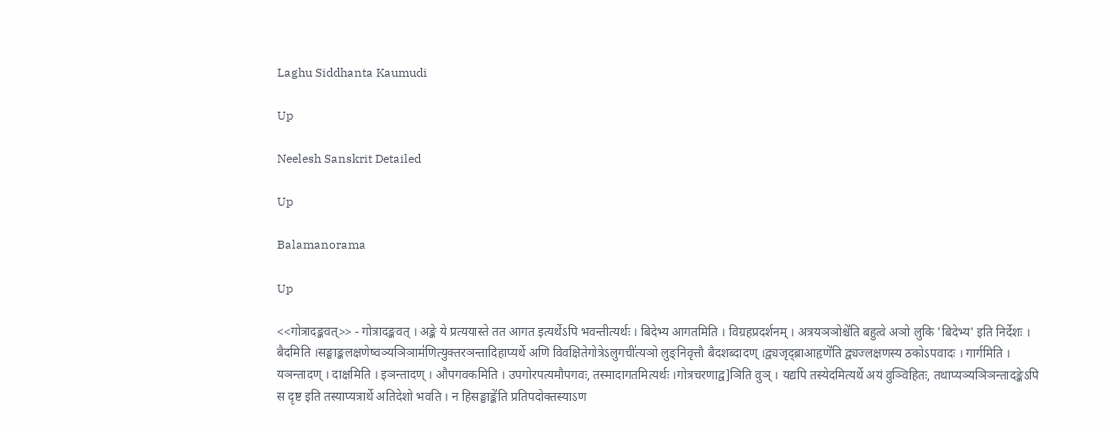Laghu Siddhanta Kaumudi

Up

Neelesh Sanskrit Detailed

Up

Balamanorama

Up

<<गोत्रादङ्कवत्>> - गोत्रादङ्कवत् । अङ्के ये प्रत्ययास्ते तत आगत इत्यर्थेऽपि भवन्तीत्यर्थः । बिदेभ्य आगतमिति । विग्रहप्रदर्शनम् । अत्रयञञोश्चे॑ति बहुत्वे अञो लुकि 'बिदेभ्य' इति निर्देशः । बैदमिति ।सङ्घाङ्कलक्षणेष्वञ्यञिञाम॑णित्युक्तरञन्तादिहाप्यर्थे अणि विवक्षितेगोत्रेऽलुगची॑त्यञो लुङ्निवृत्तौ बैदशब्दादण् ।द्व्यजृद्ब्राआहृणे॑ति द्व्यज्लक्षणस्य ठकोऽपवादः । गार्गमिति । यञन्तादण् । दाक्षमिति । इञन्तादण् । औपगवकमिति । उपगोरपत्यमौपगवः, तस्मादागतमित्यर्थः ।गोत्रचरणाद्व]ञिति वुञ् । यद्यपि तस्येदमित्यर्थे अयं वुञ्विहितः, तथाप्यञ्यञिञन्तादङ्केऽपि स दृष्ट इति तस्याप्यत्रार्थे अतिदेशो भवति । न हिसङ्घाङ्के॑ति प्रतिपदोक्तस्याऽण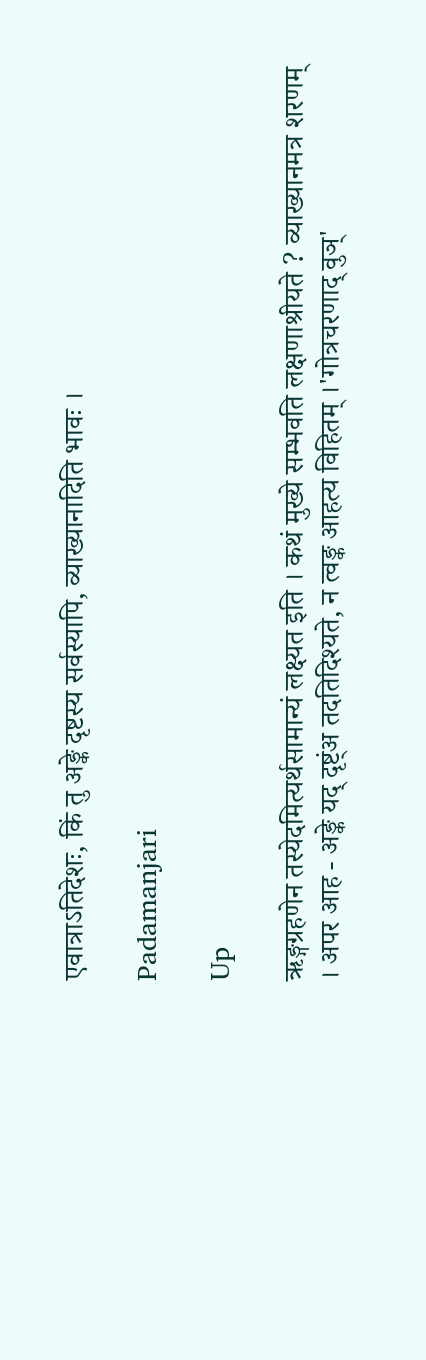एवात्राऽतिदेशः, किं तु अङ्के दृष्टस्य सर्वस्यापि, व्याख्यानादिति भावः ।

Padamanjari

Up

ऋङ्गग्रहणेन तस्येदमित्यर्थसामान्यं लक्ष्यत इति । कथं मुख्ये सम्भवति लक्षणाश्रीयते ? व्याख्यानमत्र शरणम् । अपर आह - अङ्के यद् दृष्ट्ंअ तदतिदिश्यते, न त्वङ्क आहत्य विहितम् ।'गोत्रचरणाद् वुञ्'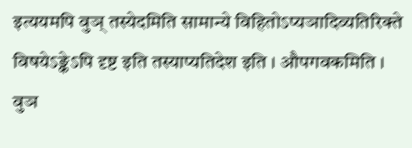इत्ययमपि वुञ् तस्येदमिति सामान्ये विहितोऽप्यञादिव्यतिरिक्ते विषयेऽङ्केऽपि दृष्ट इति तस्याप्यतिदेश इति । औपगवकमिति । वुञ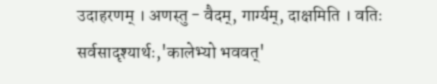उदाहरणम् । अणस्तु - वैदम्, गार्ग्यम्, दाक्षमिति । वतिः सर्वसादृश्यार्थः,'कालेभ्यो भववत्'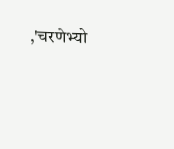,'चरणेभ्यो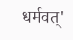धर्मवत्'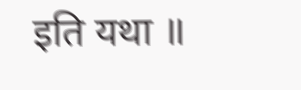इति यथा ॥